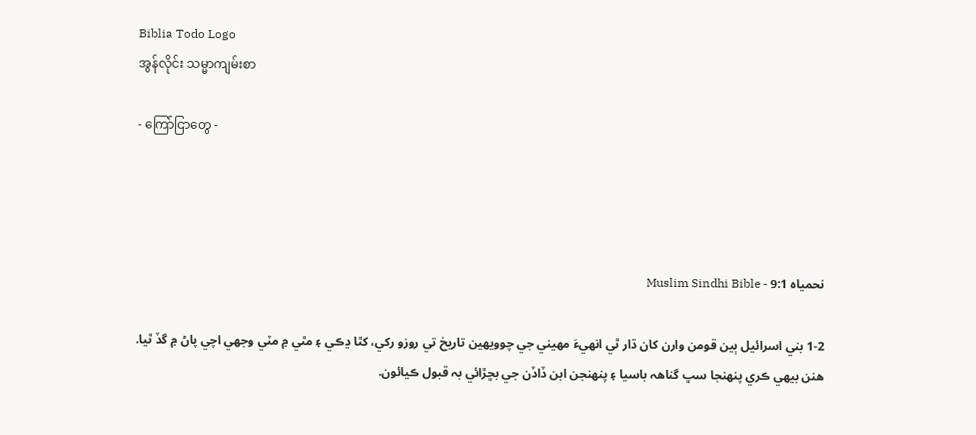Biblia Todo Logo
အွန်လိုင်း သမ္မာကျမ်းစာ

- ကြော်ငြာတွေ -




نحمياہ 9:1 - Muslim Sindhi Bible

1-2 بني اسرائيل ٻين قومن وارن کان ڌار ٿي انهيءَ مهيني جي چوويهين تاريخ تي روزو رکي، کٿا ڍڪي ۽ مٿي ۾ مٽي وجھي اچي پاڻ ۾ گڏ ٿيا. هنن بيهي ڪري پنهنجا سڀ گناهہ باسيا ۽ پنهنجن ابن ڏاڏن جي بڇڙائي بہ قبول ڪيائون.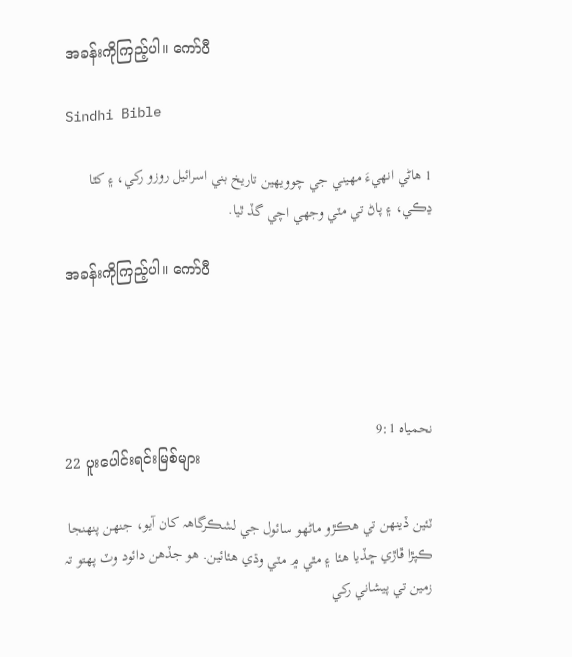အခန်းကိုကြည့်ပါ။ ကော်ပီ

Sindhi Bible

1 هاڻي انهيءَ مهيني جي چوويهين تاريخ بني اسرائيل روزو رکي، ۽ کٿا ڍڪي، ۽ پاڻ تي مٽي وجهي اچي گڏ ٿيا.

အခန်းကိုကြည့်ပါ။ ကော်ပီ




نحمياہ 9:1
22 ပူးပေါင်းရင်းမြစ်များ

ٽئين ڏينهن تي هڪڙو ماڻهو سائول جي لشڪر‌گاهہ کان آيو، جنهن پنهنجا ڪپڙا ڦاڙي ڇڏيا هئا ۽ مٿي ۾ مٽي وڌي هئائين. هو جڏهن دائود وٽ پهتو تہ زمين تي پيشاني رکي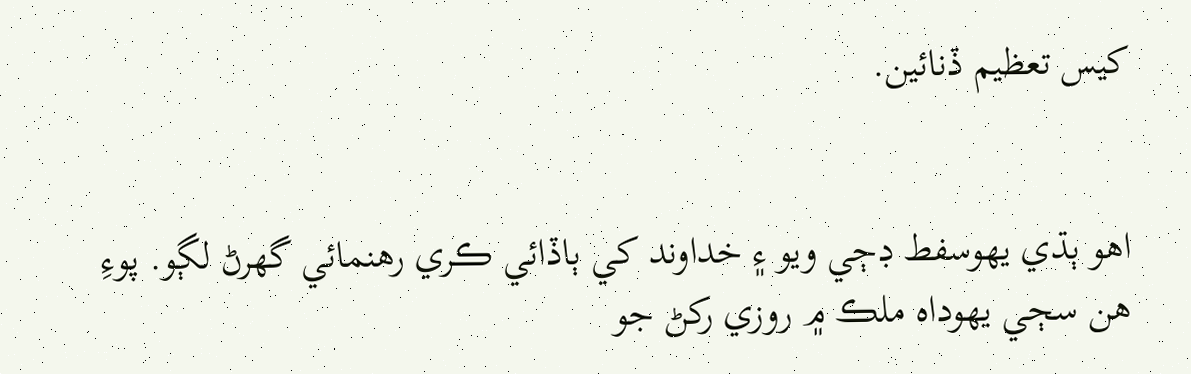کيس تعظيم ڏنائين.


اهو ٻڌي يهوسفط ڊڄي ويو ۽ خداوند کي ٻاڏائي ڪري رهنمائي گھرڻ لڳو. پوءِ هن سڄي يهوداہ ملڪ ۾ روزي رکڻ جو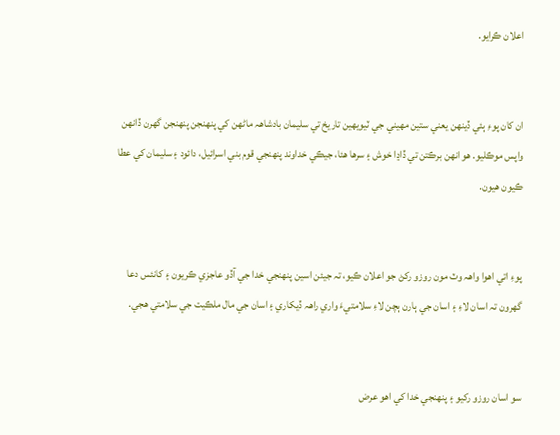اعلان ڪرايو.


ان کان پوءِ ٻئي ڏينهن يعني ستين مهيني جي ٽيويهين تاريخ تي سليمان بادشاهہ ماڻهن کي پنهنجن پنهنجن گھرن ڏانهن واپس موڪليو. هو انهن برڪتن تي ڏاڍا خوش ۽ سرها هئا، جيڪي خداوند پنهنجي قوم بني اسرائيل، دائود ۽ سليمان کي عطا ڪيون هيون.


پوءِ اتي اهوا واهہ وٽ مون روزو رکڻ جو اعلان ڪيو، تہ جيئن اسين پنهنجي خدا جي آڏو عاجزي ڪريون ۽ کانئس دعا گھرون تہ اسان لاءِ ۽ اسان جي ٻارن ٻچن لاءِ سلامتيءَ واري راهہ ڏيکاري ۽ اسان جي مال ملڪيت جي سلامتي هجي.


سو اسان روزو رکيو ۽ پنهنجي خدا کي اهو عرض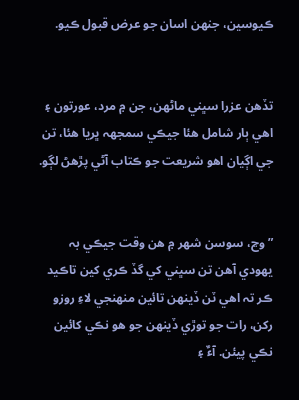ڪيوسين، جنهن اسان جو عرض قبول ڪيو.


تڏهن عزرا سڀني ماڻهن، جن ۾ مرد، عورتون ۽ اهي ٻار شامل هئا جيڪي سمجھہ ڀريا هئا، تن جي اڳيان اهو شريعت جو ڪتاب آڻي پڙهڻ لڳو.


”وڃ، سوسن شهر ۾ هن وقت جيڪي بہ يهودي آهن تن سڀني کي گڏ ڪري کين تاڪيد ڪر تہ اهي ٽن ڏينهن تائين منهنجي لاءِ روزو رکن، رات جو توڙي ڏينهن جو هو نڪي کائين نڪي پيئن. آءٌ ۽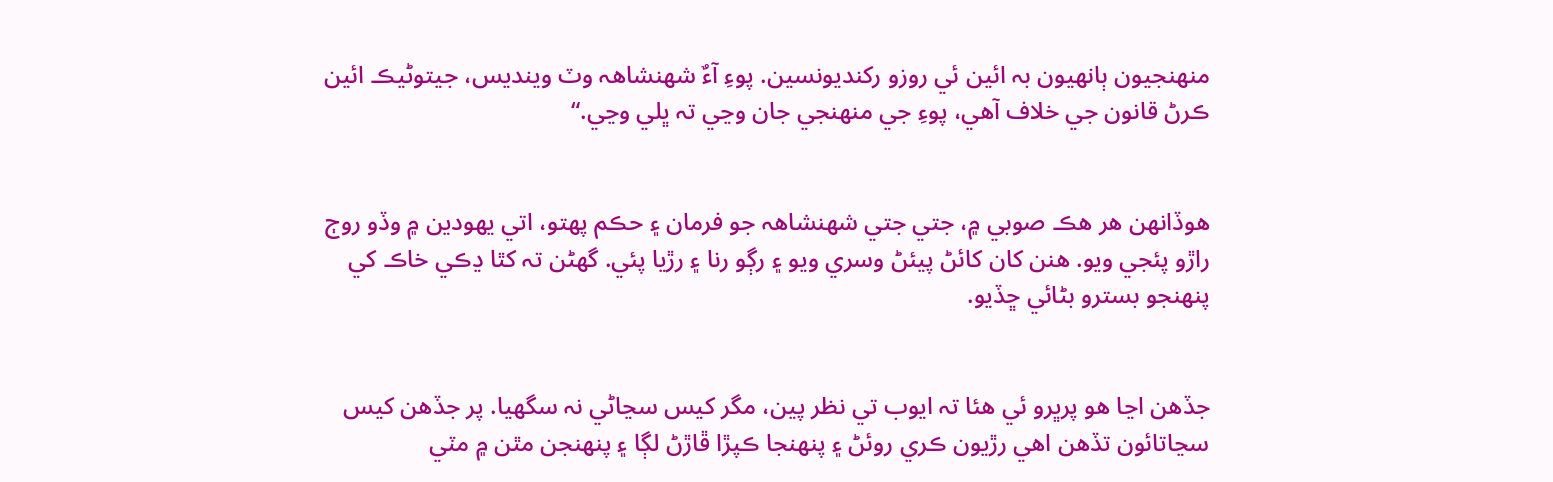منهنجيون ٻانهيون بہ ائين ئي روزو رکنديونسين. پوءِ آءٌ شهنشاهہ وٽ وينديس، جيتوڻيڪ ائين ڪرڻ قانون جي خلاف آهي، پوءِ جي منهنجي جان وڃي تہ ڀلي وڃي.“


هوڏانهن هر هڪ صوبي ۾، جتي جتي شهنشاهہ جو فرمان ۽ حڪم پهتو، اتي يهودين ۾ وڏو روڄ راڙو پئجي ويو. هنن کان کائڻ پيئڻ وسري ويو ۽ رڳو رنا ۽ رڙيا پئي. گھڻن تہ کٿا ڍڪي خاڪ کي پنهنجو بسترو بڻائي ڇڏيو.


جڏهن اڃا هو پرڀرو ئي هئا تہ ايوب تي نظر پين، مگر کيس سڃاڻي نہ سگھيا. پر جڏهن کيس سڃاتائون تڏهن اهي رڙيون ڪري روئڻ ۽ پنهنجا ڪپڙا ڦاڙڻ لڳا ۽ پنهنجن مٿن ۾ مٽي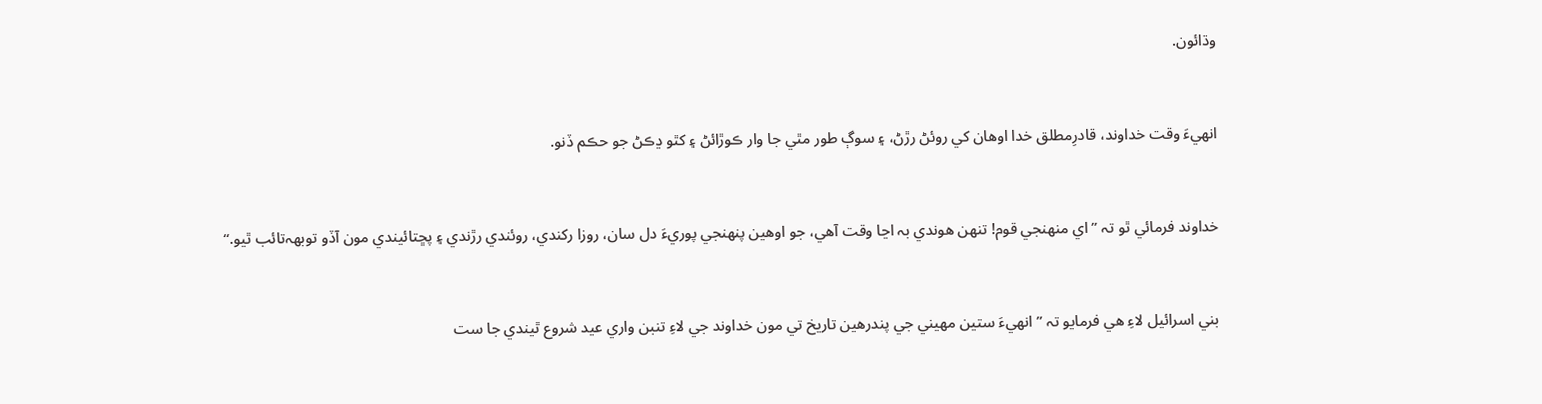وڌائون.


انهيءَ وقت خداوند، قادرِمطلق خدا اوهان کي روئڻ رڙڻ، ۽ سوڳ طور مٿي جا وار ڪوڙائڻ ۽ کٿو ڍڪڻ جو حڪم ڏنو.


خداوند فرمائي ٿو تہ ”اي منهنجي قوم! تنهن هوندي بہ اڃا وقت آهي، جو اوهين پنهنجي پوريءَ دل سان، روزا رکندي، روئندي رڙندي ۽ پڇتائيندي مون آڏو توبهہ‌تائب ٿيو.“


بني اسرائيل لاءِ هي فرمايو تہ ”انهيءَ ستين مهيني جي پندرهين تاريخ تي مون خداوند جي لاءِ تنبن واري عيد شروع ٿيندي جا ست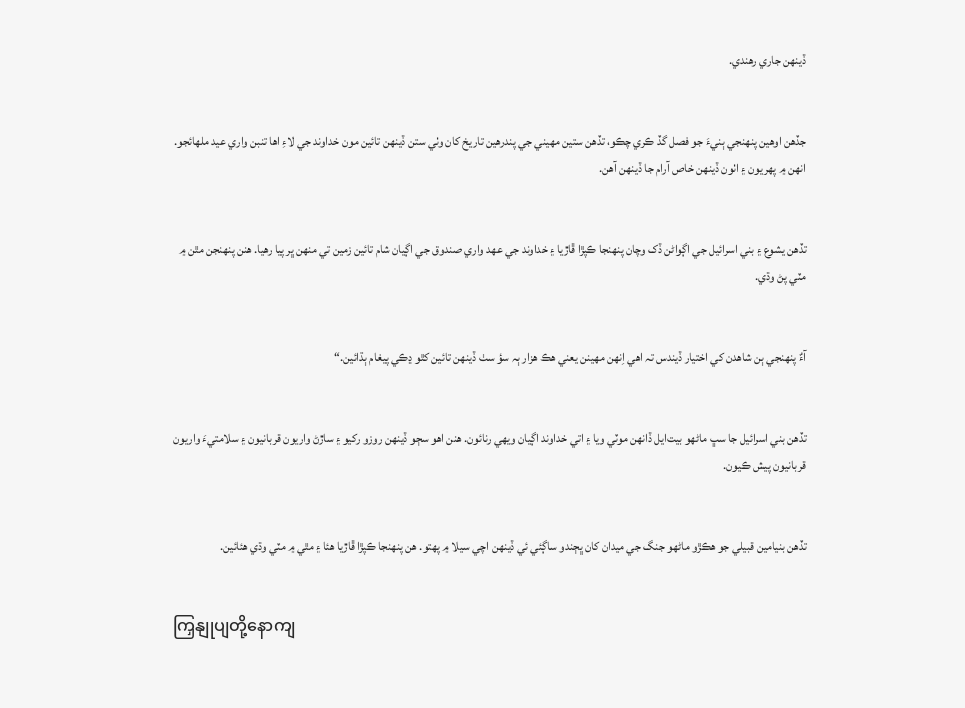ڏينهن جاري رهندي.


جڏهن اوهين پنهنجي ٻنيءَ جو فصل گڏ ڪري چڪو، تڏهن ستين مهيني جي پندرهين تاريخ کان وٺي ستن ڏينهن تائين مون خداوند جي لاءِ اها تنبن واري عيد ملهائجو. انهن ۾ پهريون ۽ اٺون ڏينهن خاص آرام جا ڏينهن آهن.


تڏهن يشوع ۽ بني اسرائيل جي اڳواڻن ڏک وچان پنهنجا ڪپڙا ڦاڙيا ۽ خداوند جي عهد واري صندوق جي اڳيان شام تائين زمين تي منهن ڀر پيا رهيا. هنن پنهنجن مٿن ۾ مٽي پڻ وڌي.


آءٌ پنهنجي ٻن شاهدن کي اختيار ڏيندس تہ اهي اِنهن مهينن يعني هڪ هزار ٻہ سؤ سٺ ڏينهن تائين کٿو ڍڪي پيغام ٻڌائين.“


تڏهن بني اسرائيل جا سڀ ماڻهو بيت‌ايل ڏانهن موٽي ويا ۽ اتي خداوند اڳيان ويهي رنائون. هنن اهو سڄو ڏينهن روزو رکيو ۽ ساڙڻ واريون قربانيون ۽ سلامتيءَ واريون قربانيون پيش ڪيون.


تڏهن بنيامين قبيلي جو هڪڙو ماڻهو جنگ جي ميدان کان ڀڄندو ساڳئي ئي ڏينهن اچي سيلا ۾ پهتو. هن پنهنجا ڪپڙا ڦاڙيا هئا ۽ مٿي ۾ مٽي وڌي هئائين.


ကြှနျုပျတို့နောကျ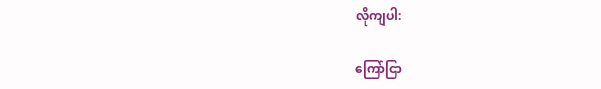လိုကျပါ:

ကြော်ငြာ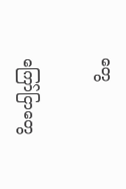တွေ


ကြော်ငြာတွေ